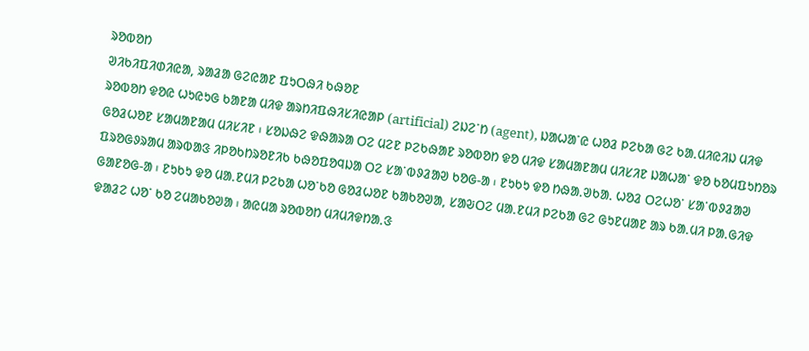ᱨᱚᱵᱚᱴ
ᱣᱤᱠᱤᱯᱤᱰᱤᱭᱟ, ᱨᱟᱲᱟ ᱜᱮᱭᱟᱱ ᱯᱩᱛᱷᱤ ᱠᱷᱚᱱ
ᱨᱚᱵᱚᱴ ᱫᱚᱭ ᱦᱩᱭᱩᱜ ᱠᱟᱱᱟ ᱢᱤᱫ ᱟᱨᱴᱤᱯᱷᱤᱥᱤᱭᱟᱞ (artificial) ᱮᱡᱮᱸᱴ (agent), ᱡᱟᱦᱟᱸᱭ ᱦᱚᱲ ᱞᱮᱠᱟ ᱜᱮ ᱠᱟᱹᱢᱤᱭᱤᱡ ᱢᱤᱫ ᱜᱚᱲᱦᱚᱱ ᱥᱟᱢᱟᱱᱟᱢ ᱢᱤᱥᱤᱱ ᱾ ᱥᱚᱡᱷᱮ ᱫᱷᱟᱨᱟ ᱛᱮ ᱢᱮᱱ ᱞᱮᱠᱷᱟᱱ ᱨᱚᱵᱚᱴ ᱫᱚ ᱢᱤᱫ ᱥᱟᱢᱟᱱᱟᱢ ᱢᱤᱥᱤᱱ ᱡᱟᱦᱟᱸ ᱫᱚ ᱠᱚᱢᱯᱩᱴᱚᱨ ᱯᱨᱚᱜᱽᱨᱟᱢ ᱟᱨᱵᱟᱝ ᱤᱞᱚᱠᱴᱨᱚᱱᱤᱠ ᱠᱷᱚᱯᱚᱧᱡᱟ ᱛᱮ ᱥᱟᱸᱵᱽᱲᱟᱣ ᱠᱚᱜ-ᱟ ᱾ ᱱᱩᱠᱩ ᱫᱚ ᱴᱷᱟᱹᱣᱠᱟᱹ ᱦᱚᱲ ᱛᱮᱦᱚᱸ ᱥᱟᱸᱵᱽᱲᱟᱣ ᱜᱟᱱᱚᱜ-ᱟ ᱾ ᱱᱩᱠᱩ ᱫᱚ ᱢᱟᱹᱱᱢᱤ ᱞᱮᱠᱟ ᱦᱚᱸᱠᱚ ᱜᱚᱲᱦᱚᱱ ᱠᱟᱠᱚᱣᱟ, ᱥᱟᱶᱛᱮ ᱢᱟᱹᱱᱢᱤ ᱞᱮᱠᱟ ᱜᱮ ᱜᱩᱱᱢᱟᱱ ᱟᱨ ᱠᱟᱹᱢᱤ ᱞᱟᱹᱜᱤᱫ ᱫᱟᱲᱮ ᱦᱚᱸ ᱠᱚ ᱮᱢᱟᱠᱚᱣᱟ ᱾ ᱟᱭᱢᱟ ᱨᱚᱵᱚᱴ ᱢᱤᱢᱤᱫᱴᱟᱹᱝ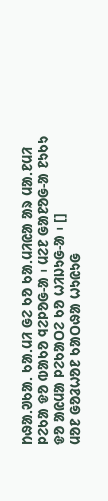ᱴᱷᱟᱹᱣᱠᱟᱹ ᱠᱟᱹᱢᱤ ᱜᱮ ᱠᱚ ᱠᱟᱹᱢᱤᱭᱟ ᱟᱨ ᱢᱟᱹᱱᱢᱤ ᱞᱮᱠᱟ ᱫᱚ ᱵᱟᱠᱚ ᱧᱮᱞᱚᱜ-ᱟ ᱾ ᱢᱮᱱ ᱜᱟᱱᱚᱜ-ᱟ ᱱᱩᱠᱩ ᱫᱚ ᱟᱭᱢᱟ ᱞᱮᱠᱟᱛᱮ ᱠᱚ ᱦᱤᱡᱩᱜ-ᱟ ᱾ []
ᱢᱚᱱ ᱜᱚᱲᱦᱚᱱ ᱠᱟᱛᱷᱟ ᱦᱩᱭᱩᱜ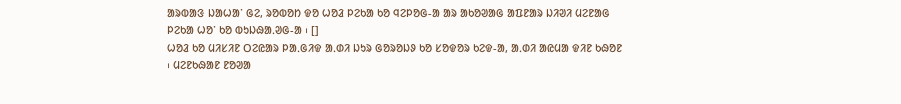ᱟᱨᱵᱟᱝ ᱡᱟᱦᱟᱸ ᱜᱮ, ᱨᱚᱵᱚᱴ ᱫᱚ ᱦᱚᱲ ᱞᱮᱠᱟ ᱠᱚ ᱧᱮᱞᱚᱜ-ᱟ ᱟᱨ ᱟᱠᱚᱣᱟᱜ ᱟᱯᱱᱟᱨ ᱡᱤᱣᱤ ᱢᱮᱱᱟᱜ ᱞᱮᱠᱟ ᱦᱚᱸ ᱠᱚ ᱵᱩᱡᱷᱟᱹᱣᱜ-ᱟ ᱾ []
ᱦᱚᱲ ᱠᱚ ᱢᱤᱥᱤᱱ ᱛᱮᱭᱟᱨ ᱞᱟᱹᱜᱤᱫ ᱟᱹᱰᱤ ᱡᱩᱨ ᱜᱚᱨᱚᱡᱽ ᱠᱚ ᱥᱚᱫᱚᱨ ᱠᱮᱫ-ᱟ, ᱟᱹᱰᱤ ᱟᱭᱢᱟ ᱫᱤᱱ ᱠᱷᱚᱱ ᱾ ᱢᱮᱱᱠᱷᱟᱱ ᱱᱚᱣᱟ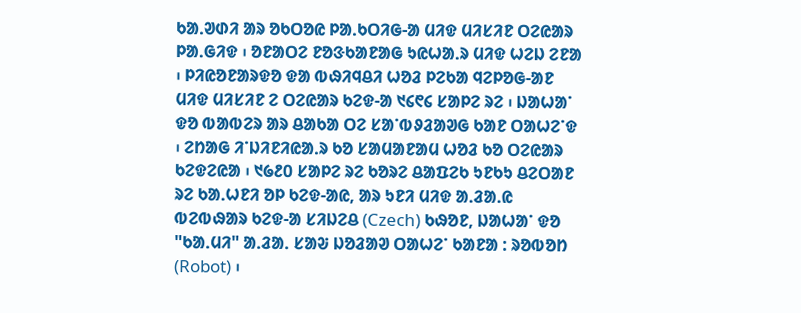ᱠᱟᱹᱣᱰᱤ ᱟᱨ ᱚᱠᱛᱚᱭ ᱞᱟᱹᱠᱛᱤᱜ-ᱟ ᱢᱤᱫ ᱢᱤᱥᱤᱱ ᱛᱮᱭᱟᱨ ᱞᱟᱹᱜᱤᱫ ᱾ ᱚᱱᱟᱛᱮ ᱱᱚᱝᱠᱟᱱᱟᱜ ᱩᱭᱦᱟᱹᱨ ᱢᱤᱫ ᱦᱮᱡ ᱮᱱᱟ ᱾ ᱞᱤᱭᱚᱱᱟᱨᱫᱚ ᱫᱟ ᱵᱷᱤᱧᱪᱤ ᱦᱚᱲ ᱞᱮᱠᱟ ᱧᱮᱞᱚᱜ-ᱟᱱ ᱢᱤᱫ ᱢᱤᱥᱤᱱ ᱮ ᱛᱮᱭᱟᱨ ᱠᱮᱫ-ᱟ ᱑᱔᱖᱔ ᱥᱟᱞᱮ ᱨᱮ ᱾ ᱡᱟᱦᱟᱸ ᱫᱚ ᱵᱟᱵᱮᱨ ᱟᱨ ᱪᱟᱠᱟ ᱛᱮ ᱥᱟᱸᱵᱽᱲᱟᱣᱜ ᱠᱟᱱ ᱛᱟᱦᱮᱸᱫ ᱾ ᱮᱴᱟᱜ ᱤᱸᱡᱤᱱᱤᱭᱟᱹᱨ ᱠᱚ ᱥᱟᱢᱟᱱᱟᱢ ᱦᱚᱲ ᱠᱚ ᱛᱮᱭᱟᱨ ᱠᱮᱫᱮᱭᱟ ᱾ ᱑᱙᱒᱐ ᱥᱟᱞᱮ ᱨᱮ ᱠᱚᱨᱮ ᱪᱟᱯᱮᱠ ᱩᱱᱠᱩ ᱪᱮᱛᱟᱱ ᱨᱮ ᱠᱟᱹᱦᱱᱤ ᱚᱞ ᱠᱮᱫ-ᱟᱭ, ᱟᱨ ᱩᱱᱤ ᱢᱤᱫ ᱟᱹᱲᱟᱹᱭ ᱵᱮᱵᱷᱟᱨ ᱠᱮᱫ-ᱟ ᱥᱤᱡᱮᱪ (Czech) ᱠᱷᱚᱱ, ᱡᱟᱦᱟᱸ ᱫᱚ "ᱠᱟᱹᱢᱤ" ᱟᱹᱲᱟᱹ ᱥᱟᱶ ᱡᱚᱲᱟᱣ ᱛᱟᱦᱮᱸ ᱠᱟᱱᱟ : ᱨᱚᱵᱚᱴ (Robot) ᱾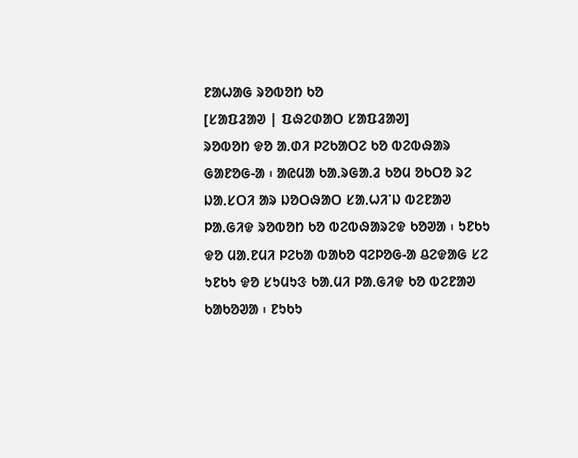ᱱᱟᱦᱟᱜ ᱨᱚᱵᱚᱴ ᱠᱚ
[ᱥᱟᱯᱲᱟᱣ | ᱯᱷᱮᱰᱟᱛ ᱥᱟᱯᱲᱟᱣ]
ᱨᱚᱵᱚᱴ ᱫᱚ ᱟᱹᱰᱤ ᱞᱮᱠᱟᱛᱮ ᱠᱚ ᱵᱮᱵᱷᱟᱨ ᱜᱟᱱᱚᱜ-ᱟ ᱾ ᱟᱭᱢᱟ ᱠᱟᱹᱨᱜᱟᱹᱲ ᱠᱚᱢ ᱚᱠᱛᱚ ᱨᱮ ᱡᱟᱹᱥᱛᱤ ᱟᱨ ᱡᱚᱛᱷᱟᱛ ᱥᱟᱹᱦᱤᱸᱡ ᱵᱮᱱᱟᱣ ᱞᱟᱹᱜᱤᱫ ᱨᱚᱵᱚᱴ ᱠᱚ ᱵᱮᱵᱷᱟᱨᱮᱫ ᱠᱚᱣᱟ ᱾ ᱩᱱᱠᱩ ᱫᱚ ᱢᱟᱹᱱᱢᱤ ᱞᱮᱠᱟ ᱵᱟᱠᱚ ᱧᱮᱞᱚᱜ-ᱟ ᱪᱮᱫᱟᱜ ᱥᱮ ᱩᱱᱠᱩ ᱫᱚ ᱥᱩᱢᱩᱝ ᱠᱟᱹᱢᱤ ᱞᱟᱹᱜᱤᱫ ᱠᱚ ᱵᱮᱱᱟᱣ ᱠᱟᱠᱚᱣᱟ ᱾ ᱱᱩᱠᱩ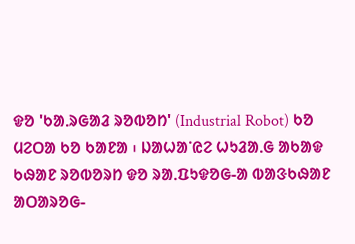ᱫᱚ 'ᱠᱟᱹᱨᱜᱟᱲ ᱨᱚᱵᱚᱴ' (Industrial Robot) ᱠᱚ ᱢᱮᱛᱟ ᱠᱚ ᱠᱟᱱᱟ ᱾ ᱡᱟᱦᱟᱸᱭᱮ ᱦᱩᱲᱟᱹᱜ ᱟᱠᱟᱫ ᱠᱷᱟᱱ ᱨᱚᱵᱚᱨᱴ ᱫᱚ ᱨᱟᱹᱯᱩᱫᱚᱜ-ᱟ ᱵᱟᱝᱠᱷᱟᱱ ᱟᱛᱟᱨᱚᱜ-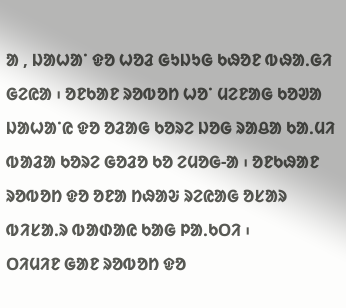ᱟ , ᱡᱟᱦᱟᱸ ᱫᱚ ᱦᱚᱲ ᱜᱩᱡᱩᱜ ᱠᱷᱚᱱ ᱵᱷᱟᱹᱜᱤ ᱜᱮᱭᱟ ᱾ ᱚᱱᱠᱟᱱ ᱨᱚᱵᱚᱴ ᱦᱚᱸ ᱢᱮᱱᱟᱜ ᱠᱚᱣᱟ ᱡᱟᱦᱟᱸᱭ ᱫᱚ ᱚᱲᱟᱜ ᱠᱚᱨᱮ ᱡᱚᱜ ᱨᱟᱪᱟ ᱠᱟᱹᱢᱤ ᱵᱟᱲᱟ ᱠᱚᱨᱮ ᱜᱚᱲᱚ ᱠᱚ ᱮᱢᱚᱜ-ᱟ ᱾ ᱚᱱᱠᱷᱟᱱ ᱨᱚᱵᱚᱴ ᱫᱚ ᱚᱱᱟ ᱴᱷᱟᱶ ᱨᱮᱭᱟᱜ ᱚᱥᱟᱨ ᱵᱤᱥᱟᱹᱨ ᱵᱟᱰᱟᱭ ᱠᱟᱜ ᱞᱟᱹᱠᱛᱤ ᱾
ᱛᱤᱢᱤᱱ ᱜᱟᱱ ᱨᱚᱵᱚᱴ ᱫᱚ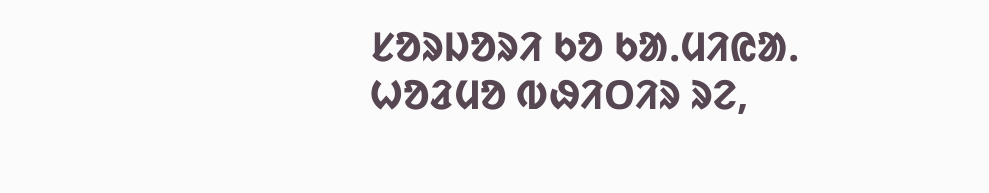ᱥᱚᱨᱡᱚᱨᱤ ᱠᱚ ᱠᱟᱹᱢᱤᱭᱟᱹ ᱦᱚᱲᱢᱚ ᱵᱷᱤᱛᱤᱨ ᱨᱮ,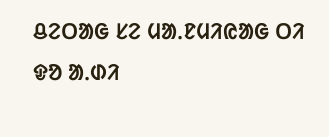ᱪᱮᱛᱟᱜ ᱥᱮ ᱢᱟᱹᱱᱢᱤᱭᱟᱜ ᱛᱤ ᱫᱚ ᱟᱹᱰᱤ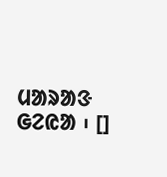ᱢᱟᱨᱟᱝ ᱜᱮᱭᱟ ᱾ []